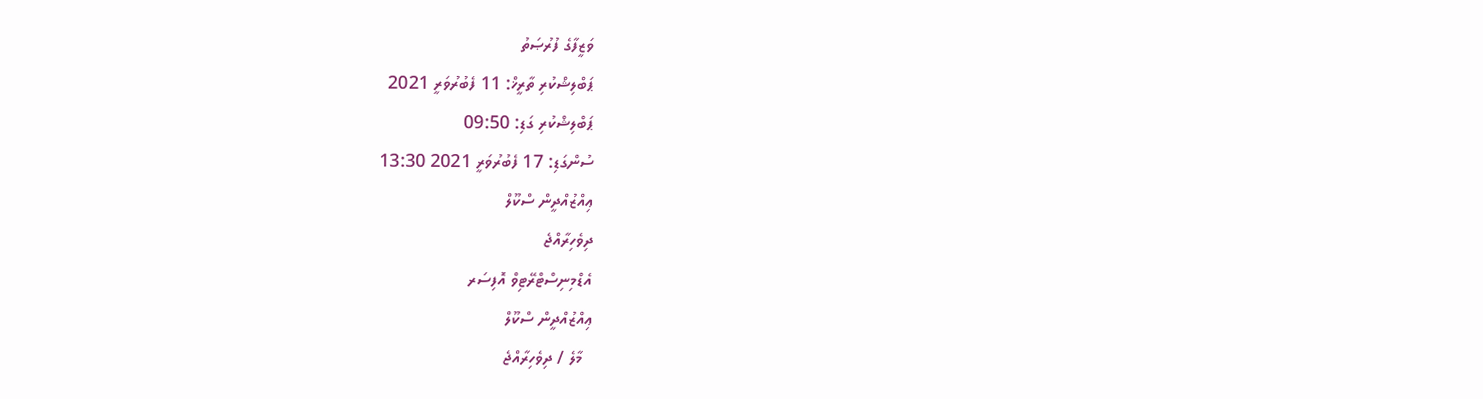ވަޒީފާގެ ފުރުޞަތު
ޕަބްލިޝްކުރި ތާރީޚް: 11 ފެބުރުވަރީ 2021
ޕަބްލިޝްކުރި ގަޑި: 09:50
ސުންގަޑި: 17 ފެބުރުވަރީ 2021 13:30
ޢިއްޒުއްދީން ސްކޫލް
ދިވެހިރާއްޖެ
އެޑްމިނިސްޓްރޭޓިވް އޮފިސަރ
ޢިއްޒުއްދީން ސްކޫލް
  މާލެ / ދިވެހިރާއްޖެ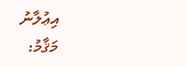އިޢުލާނު
މަޤާމު: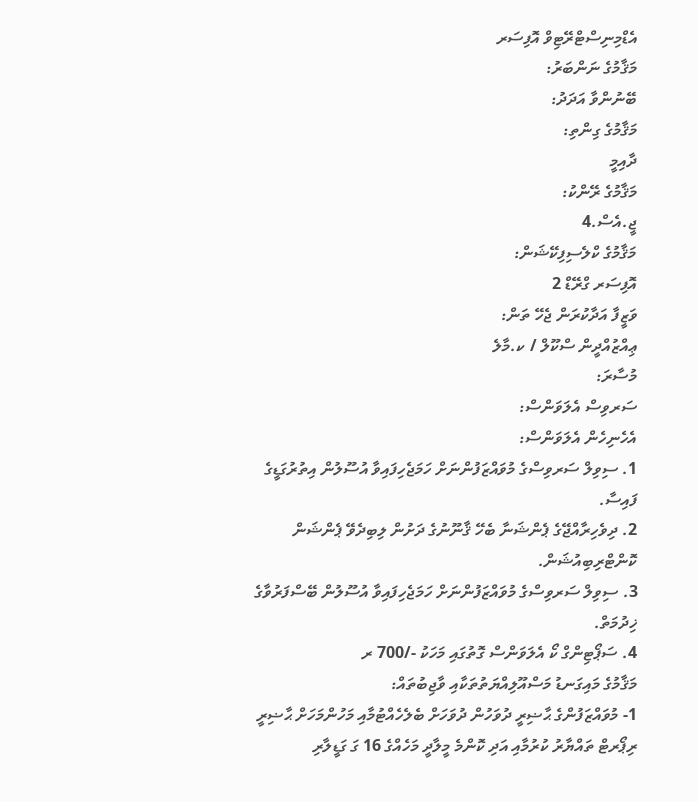އެޑްމިނިސްޓްރޭޓިވް އޮފިސަރ
މަޤާމުގެ ނަންބަރު:
ބޭނުންވާ އަދަދު:
މަޤާމުގެ ގިންތި:
ދާއިމީ
މަޤާމުގެ ރޭންކު:
ޖީ.އެސް.4
މަޤާމުގެ ކްލެސިފިކޭޝަން:
އޮފިސަރ ގްރޭޑް 2
ވަޒީފާ އަދާކުރަން ޖެހޭ ތަން:
ޢިއްޒުއްދީން ސްކޫލް / ކ.މާލެ
މުސާރަ:
ސަރވިސް އެލަވަންސް:
އެހެނިހެން އެލަވަންސް:
1. ސިވިލް ސަރވިސްގެ މުވައްޒަފުންނަށް ހަމަޖެހިފައިވާ އުސޫލުން އިތުރުގަޑީގެ ފައިސާ.
2. ދިވެހިރާއްޖޭގެ ޕެންޝަނާ ބެހޭ ޤާނޫނުގެ ދަށުން ލިބިދެވޭ ޕެންޝަން ކޮންޓްރިބިއުޝަން.
3. ސިވިލް ސަރވިސްގެ މުވައްޒަފުންނަށް ހަމަޖެހިފައިވާ އުސޫލުން ބޭސްފަރުވާގެ ޚިދުމަތް.
4. ސަޕޯޓިންގް ކޯ އެލަވަންސް ގޮތުގައި މަހަކު -/700 ރ
މަޤާމުގެ މައިގަނޑު މަސްއޫލިއްޔަތުތަކާއި ވާޖިބުތައް:
1- މުވައްޒަފުންގެ ޙާޟިރީ ދުވަހުން ދުވަހަށް ބެލެހެއްޓުމާއި މަހުންމަހަށް ޙާޟިރީ ރިޕޯރޓް ތައްޔާރު ކުރުމާއި އަދި ކޮންމެ މީލާދީ މަހެއްގެ 16 ގަ ގަޑީލާރި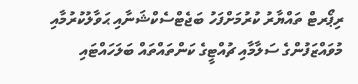ރިޕޯރޓް ތައްޔާރު ކުރުމަށްފަހު ބަޖެޓްސެކްޝަނާއި ޙަވާލުކުރުމާއި މުވައްޒަފުންގެ ސަލާމާއި ޗުއްޓީގެ ކަންތައްތައް ބަލަހައްޓައި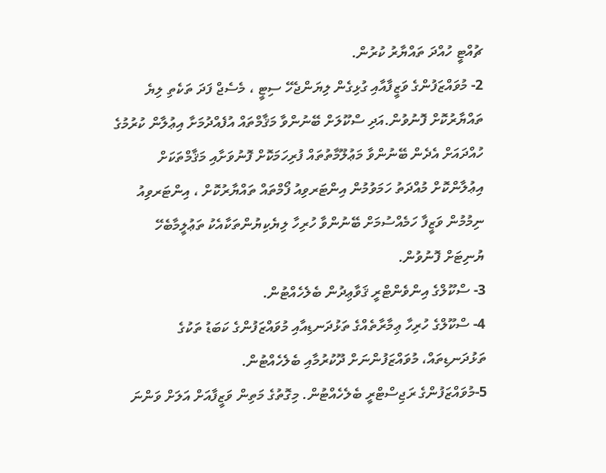ޗުއްޓީ ހުއްދަ ތައްޔާރު ކުރުން.
2- މުވައްޒަފުންގެ ވަޒީފާއާއި ގުޅިގެން ލިޔަންޖެހޭ ސިޓީ ، މެސެޖް ފަދަ ތަކެތި ލިޔެ ތައްޔާރުކޮށް ފޮނުވުން.އަދި ސްކޫލަށް ބޭނުންވާ މަޤާމްތައް އުފެއްދުމަށާ އިޢުލާން ކުރުމުގެ ހުއްދައަށް އެދެން ބޭނުންވާ މަޢުލޫމާތުތައް ފުރިހަމަކޮށް ފޮނުވަށާއި މަޤާމްތަކަށް އިޢުލާންކޮށް މުއްދަތު ހަމަވުމުން އިންޓަރވިއު ފޯމްތައް ތައްޔާރުކޮށް ، އިންޓަރވިއު ނިމުމުން ވަޒީފާ ހަމެއްސުމަށް ބޭނުންވާ ހުރިހާ ލިޔެކިޔުންތަކާއެކު ތަޢުލީމާބެހޭ ޔުނިޓަށް ފޮނުވުން.
3- ސްކޫލްގެ އިންވެންޓްރީ ޤަވާޢިދުން ބެލެހެއްޓުން.
4- ސްކޫލްގެ ހުރިހާ ޢިމާރާތެއްގެ ތަޅުދަނޑިއާއި މުވައްޒަފުންގެ ކަބަޑު ތަކުގެ ތަޅުދަނޑިތައް، މުވައްޒަފުންނަށް ދޫކުރުމާއި ބެލެހެއްޓުން.
5-މުވައްޒަފުންގެ ރަޖިސްޓްރީ ބެލެހެއްޓުން. މިގޮތުގެ މަތިން ވަޒީފާއަށް އަލަށް ވަންނަ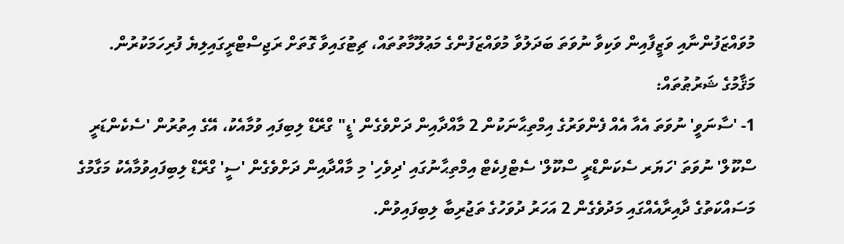މުވައްޒަފުންނާއި ވަޒީފާއިން ވަކިވާ ނުވަތަ ބަދަލުވާ މުވައްޒަފުންގެ މަޢުލޫމާތުތައް، ޗިޓުގައިވާ ގޮތަށް ރަޖިސްޓްރީގައިލިޔެ ފުރިހަމަކުރުން.
މަޤާމުގެ ޝަރުޠުތައް:
1- 'ސާނަވީ' ނުވަތަ އެއާ އެއް ފެންވަރުގެ އިމްތިޙާނަކުން 2 މާއްދާއިން ދަށްވެގެން 'ޑީ" ގްރޭޑް ލިބިފައި ވުމާއެކު، އޭގެ އިތުރުން 'ސެކެންޑަރީ ސްކޫލް' ނުވަތަ 'ހަޔަރ ސެކަންޑްރީ ސްކޫލް' ސެޓްފިކެޓް އިމްތިޙާނުގައި 'ދިވެހި' މި މާއްދާއިން ދަށްވެގެން 'ސީ' ގްރޭޑް ލިބިފައިވުމާއެކު މަގާމުގެ މަސައްކަތުގެ ދާއިރާއެއްގައި މަދުވެގެން 2 އަހަރު ދުވަހުގެ ތަޖުރިބާ ލިބިފައިވުން.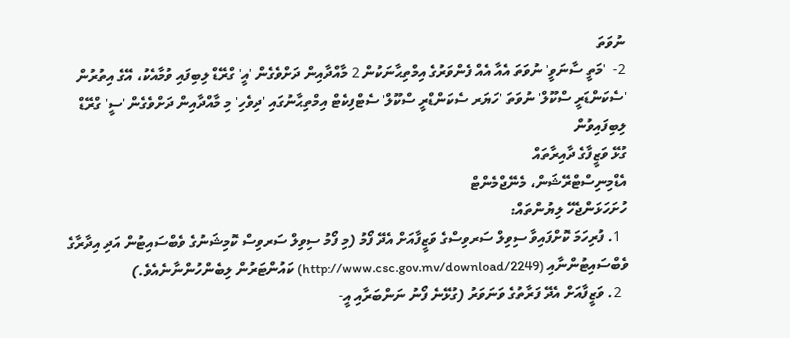ނުވަތަ
2-  'މަތީ ސާނަވީ' ނުވަތަ އެއާ އެއް ފެންވަރުގެ އިމްތިޙާނަކުން 2 މާއްދާއިން ދަށްވެގެން 'އީ' ގްރޭޑް ލިބިފައި ވުމާއެކު، އޭގެ އިތުރުން 'ސެކަންޑަރީ ސްކޫލް' ނުވަތަ 'ހަޔަރ ސެކަންޑްރީ ސްކޫލް' ސެޓްފިކެޓް އިމްތިޙާނުގައި 'ދިވެހި' މި މާއްދާއިން ދަށްވެގެން 'ސީ' ގްރޭޑް ލިބިފައިވުން
ގުޅޭ ވަޒީފާގެ ދާއިރާތައް
އެޑްމިނިސްޓްރޭޝަން، މެނޭޖްމެންޓް
ހުށަހަޅަންޖެހޭ ލިޔުންތައް:
  1. ފުރިހަމަ ކޮށްފައިވާ ސިވިލް ސަރވިސްގެ ވަޒީފާއަށް އެދޭ ފޯމު (މި ފޯމު ސިވިލް ސަރވިސް ކޮމިޝަނުގެ ވެބްސައިޓުން އަދި އިދާރާގެ ވެބްސައިޓުންނާއި (http://www.csc.gov.mv/download/2249) ކައުންޓަރުން ލިބެންހުންނާނެއެވެ.)
  2. ވަޒީފާއަށް އެދޭ ފަރާތުގެ ވަނަވަރު (ގުޅޭނެ ފޯނު ނަންބަރާއި އީ-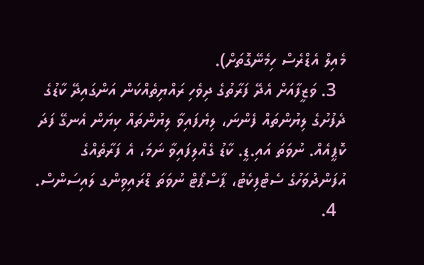މެއިލް އެޑްރެސް ހިމެނޭގޮތަށް).
  3. ވަޒީފާއަށް އެދޭ ފަރާތުގެ ދިވެހި ރައްޔިތެއްކަން އަންގައިދޭ ކާޑުގެ ދެފުށުގެ ލިޔުންތައް ފެންނަ، ލިޔެފައިވާ ލިޔުންތައް ކިޔަން އެނގޭ ފަދަ ކޮޕީއެއް. ނުވަތަ އައި.ޑީ. ކާޑު ގެއްލިފައިވާ ނަމަ، އެ ފަރާތެއްގެ އުފަންދުވަހުގެ ސެޓްފިކެޓު، ޕާސްޕޯޓް ނުވަތަ ޑްރައިވިންގ ލައިސަންސް.
  4.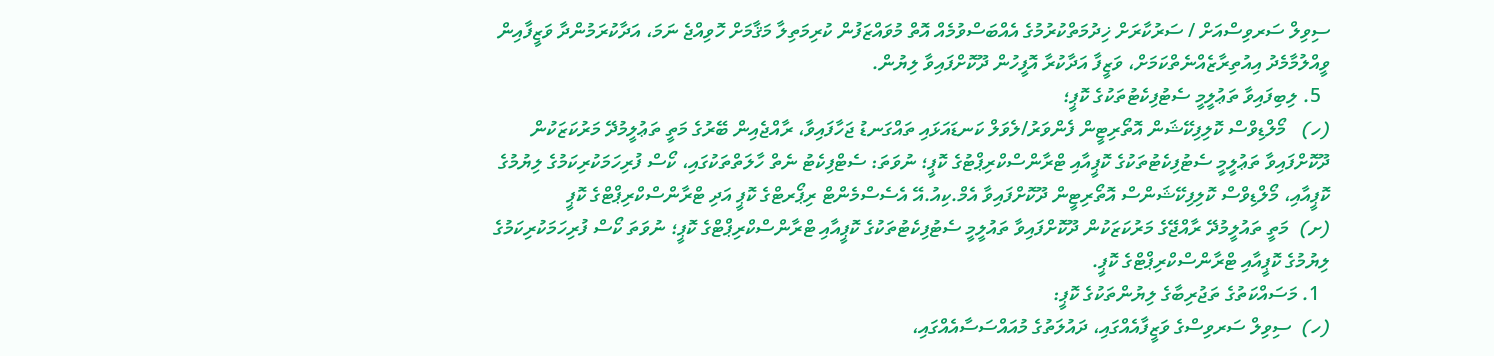ސިވިލް ސަރވިސްއަށް / ސަރުކާރަށް ޚިދުމަތްކުރުމުގެ އެއްބަސްވުމެއް އޮތް މުވައްޒަފުން ކުރިމަތިލާ މަޤާމަށް ހޮވިއްޖެ ނަމަ، އަދާކުރަމުންދާ ވަޒީފާއިން ވީއްލުމާމެދު އިއުތިރާޒެއްނެތްކަމަށް، ވަޒީފާ އަދާކުރާ އޮފީހުން ދޫކޮށްފައިވާ ލިޔުން.
  5. ލިބިފައިވާ ތަޢުލީމީ ސެޓުފިކެޓުތަކުގެ ކޮޕީ؛
(ހ)   މޯލްޑިވްސް ކޮލިފިކޭޝަން އޮތޯރިޓީން ފެންވަރު/ލެވަލް ކަނޑައަޅައި ތައްގަނޑު ޖަހާފައިވާ، ރާއްޖެއިން ބޭރުގެ މަތީ ތަޢުލީމުދޭ މަރުކަޒަކުން ދޫކޮށްފައިވާ ތަޢުލީމީ ސެޓުފިކެޓުތަކުގެ ކޮޕީއާއި ޓްރާންސްކްރިޕްޓުގެ ކޮޕީ؛ ނުވަތަ: ސެޓްފިކެޓު ނެތް ހާލަތްތަކުގައި، ކޯސް ފުރިހަމަކުރިކަމުގެ ލިޔުމުގެ ކޮޕީއާއި، މޯލްޑިވްސް ކޮލިފިކޭޝަންސް އޮތޯރިޓީން ދޫކޮށްފައިވާ އެމް.ކިއު.އޭ އެސެސްމެންޓް ރިޕޯރޓްގެ ކޮޕީ އަދި ޓްރާންސްކްރިޕްޓްގެ ކޮޕީ
(ށ)  މަތީ ތައުލީމުދޭ ރާއްޖޭގެ މަރުކަޒަކުން ދޫކޮށްފައިވާ ތައުލީމީ ސެޓުފިކެޓުތަކުގެ ކޮޕީއާއި ޓްރާންސްކްރިޕްޓްގެ ކޮޕީ؛ ނުވަތަ ކޯސް ފުރިހަމަކުރިކަމުގެ ލިޔުމުގެ ކޮޕީއާއި ޓްރާންސްކްރިޕްޓްގެ ކޮޕީ.
  1. މަސައްކަތުގެ ތަޖުރިބާގެ ލިޔުންތަކުގެ ކޮޕީ:
(ހ)  ސިވިލް ސަރވިސްގެ ވަޒީފާއެއްގައި، ދައުލަތުގެ މުއައްސަސާއެއްގައި،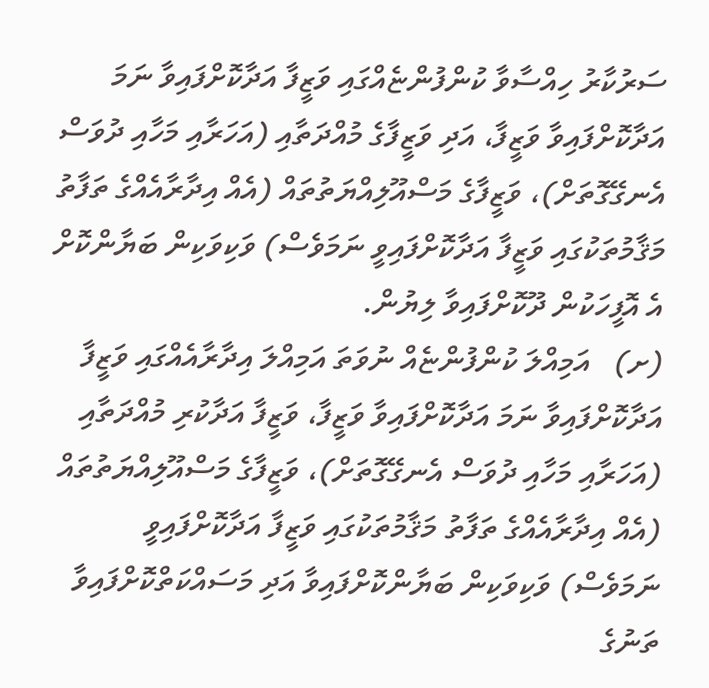ސަރުކާރު ހިއްސާވާ ކުންފުންޏެއްގައި ވަޒީފާ އަދާކޮށްފައިވާ ނަމަ އަދާކޮށްފައިވާ ވަޒީފާ، އަދި ވަޒީފާގެ މުއްދަތާއި (އަހަރާއި މަހާއި ދުވަސް އެނގޭގޮތަށް)، ވަޒީފާގެ މަސްއޫލިއްޔަތުތައް (އެއް އިދާރާއެއްގެ ތަފާތު މަޤާމުތަކުގައި ވަޒީފާ އަދާކޮށްފައިވީ ނަމަވެސް) ވަކިވަކިން ބަޔާންކޮށް އެ އޮފީހަކުން ދޫކޮށްފައިވާ ލިޔުން.
(ށ)   އަމިއްލަ ކުންފުންޏެއް ނުވަތަ އަމިއްލަ އިދާރާއެއްގައި ވަޒީފާ އަދާކޮށްފައިވާ ނަމަ އަދާކޮށްފައިވާ ވަޒީފާ، ވަޒީފާ އަދާކުރި މުއްދަތާއި (އަހަރާއި މަހާއި ދުވަސް އެނގޭގޮތަށް)، ވަޒީފާގެ މަސްއޫލިއްޔަތުތައް (އެއް އިދާރާއެއްގެ ތަފާތު މަޤާމުތަކުގައި ވަޒީފާ އަދާކޮށްފައިވީ ނަމަވެސް) ވަކިވަކިން ބަޔާންކޮށްފައިވާ އަދި މަސައްކަތްކޮށްފައިވާ ތަނުގެ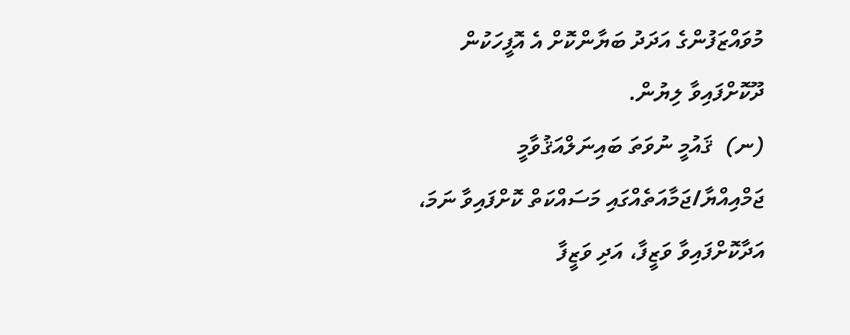މުވައްޒަފުންގެ އަދަދު ބަޔާންކޮށް އެ އޮފީހަކުން ދޫކޮށްފައިވާ ލިޔުން.
(ނ)  ޤައުމީ ނުވަތަ ބައިނަލްއަޤުވާމީ ޖަމްއިއްޔާ/ޖަމާއަތެއްގައި މަސައްކަތް ކޮށްފައިވާ ނަމަ، އަދާކޮށްފައިވާ ވަޒީފާ، އަދި ވަޒީފާ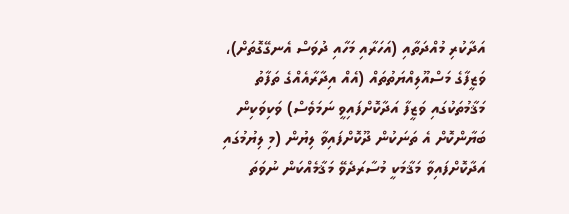އަދާކުރި މުއްދަތާއި (އަހަރާއި މަހާއި ދުވަސް އެނގޭގޮތަށް)، ވަޒީފާގެ މަސްއޫލިއްޔަތުތައް (އެއް އިދާރާއެއްގެ ތަފާތު މަޤާމުތަކުގައި ވަޒީފާ އަދާކޮށްފައިވީ ނަމަވެސް) ވަކިވަކިން ބަޔާންކޮށް އެ ތަނަކުން ދޫކޮށްފައިވާ ލިޔުން (މި ލިޔުމުގައި އަދާކޮށްފައިވާ މަޤާމަކީ މުސާރަދެވޭ މަޤާމެއްކަން ނުވަތަ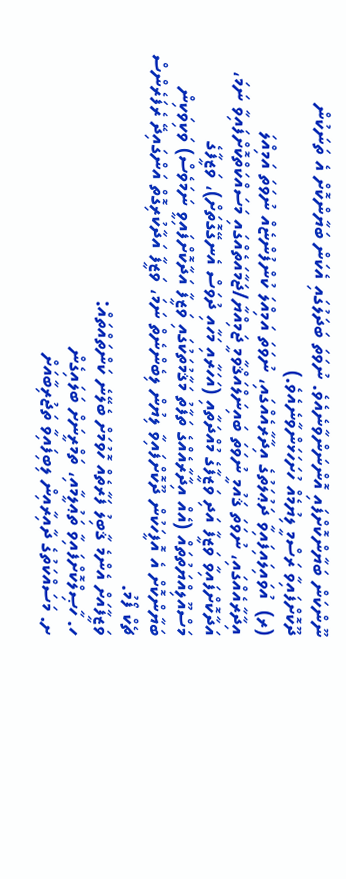ނޫންކަން ބަޔާންކޮށްފައި އޮންނަންވާނެއެވެ. ނުވަތަ ބަދަލުގައި އެކަން ބަޔާންކޮށް އެ ތަނަކުން ދޫކޮށްފައިވާ ރަސްމީ ލިޔުމެއް ހުށަހަޅަންވާނެއެވެ.)
(ރ)  އުވައިލައިފައިވާ ދަޢުލަތުގެ އިދާރާއެއްގައި، ނުވަތަ އަމިއްލަ ކުންފުންޏެއް ނުވަތަ އަމިއްލަ އިދާރާއެއްގައި، ނުވަތަ ޤައުމީ ނުވަތަ ބައިނަލްއަޤްވާމީ ޖަމިއްޔާ/ޖަމާއަތެއްގައި މަސައްކަތްކޮށްފައިވާ ނަމަ،  އަދާކޮށްފައިވާ ވަޒީފާ އަދި ވަޒީފާގެ މުއްދަތާއި (އަހަރާއި މަހާއި ދުވަސް އެނގޭގޮތަށް)، ވަޒީފާގެ މަސްއޫލިއްޔަތުތައް (އެއް އިދާރާއެއްގެ ތަފާތު މަޤާމުތަކުގައި ވަޒީފާ އަދާކޮށްފައިވީ ނަމަވެސް) ވަކިވަކިން ބަޔާންކޮށް އެ އޮފީހަކުން ދޫކޮށްފައިވާ ލިޔުން ލިބެންނެތް ނަމަ، ވަޒީފާ އަދާކުރިގޮތް އަންގައިދޭ ރެފަރެންސް ޗެކް ފޯމު.
ވަޒީފާއަށް އެންމެ ޤާބިލު ފަރާތެއް ހޮވުމަށް ބެލޭނެ ކަންތައްތައް:
ހ. ހާޞިލްކޮށްފައިވާ ތަޢުލީމާއި، ތަމްރީނަށް ބަލައިގެން
ށ. މަސައްކަތުގެ ދާއިރާއިން ލިބިފައިވާ ތަޖުރިބާއަށް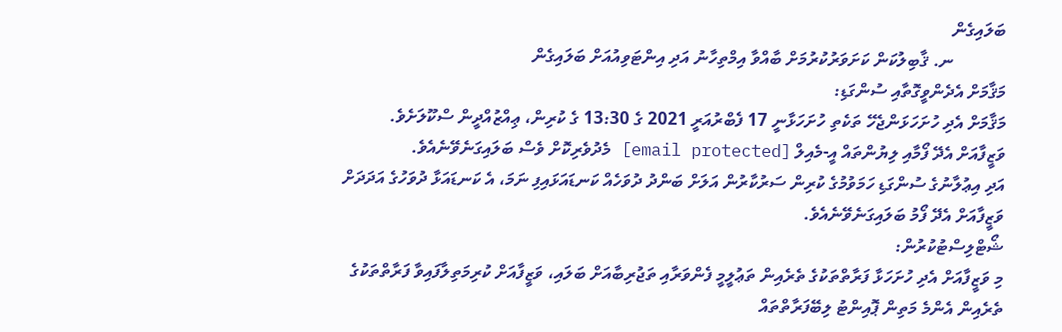ބަލައިގެން
            ނ. ޤާބިލުކަން ކަށަވަރުކުރުމަށް ބާއްވާ އިމްތިހާނު އަދި އިންޓަވިއުއަށް ބަލައިގެން
މަޤާމަށް އެދެންވީގޮތާއި ސުންގަޑި:
މަޤާމަށް އެދި ހުށަހަޅަންޖެހޭ ތަކެތި ހުށަހަޅާނީ 17 ފެބްރުއަރީ 2021 ގެ 13:30 ގެ ކުރިން، ޢިއްޒުއްދީން ސްކޫލަށެވެ. ވަޒީފާއަށް އެދޭ ފޯމާއި ލިޔުންތައް އީ-މެއިލް [email protected] މެދުވެރިކޮށް ވެސް ބަލައިގަނެވޭނެއެވެ.
އަދި އިޢުލާނުގެ ސުންގަޑި ހަމަވުމުގެ ކުރިން ސަރުކާރުން އަލަށް ބަންދު ދުވަހެއް ކަނޑައަޅައިފި ނަމަ، އެ ކަނޑައަޅާ ދުވަހުގެ އަދަދަށް ވަޒީފާއަށް އެދޭ ފޯމު ބަލައިގަނެވޭނެއެވެ.
ޝޯޓްލިސްޓުކުރުން:
މި ވަޒީފާއަށް އެދި ހުށަހަޅާ ފަރާތްތަކުގެ ތެރެއިން ތަޢުލީމީ ފެންވަރާއި ތަޖުރިބާއަށް ބަލައި، ވަޒީފާއަށް ކުރިމަތިލާފައިވާ ފަރާތްތަކުގެ ތެރެއިން އެންމެ މަތިން ޕޮއިންޓު ލިބޭފަރާތްތައް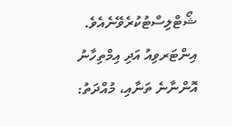ޝޯޓްލިސްޓުކުރެވޭނެއެވެ.
އިންޓަރވިއު އަދި އިމްތިހާނު އޮންނާނެ ތަނާއި، މުއްދަތު: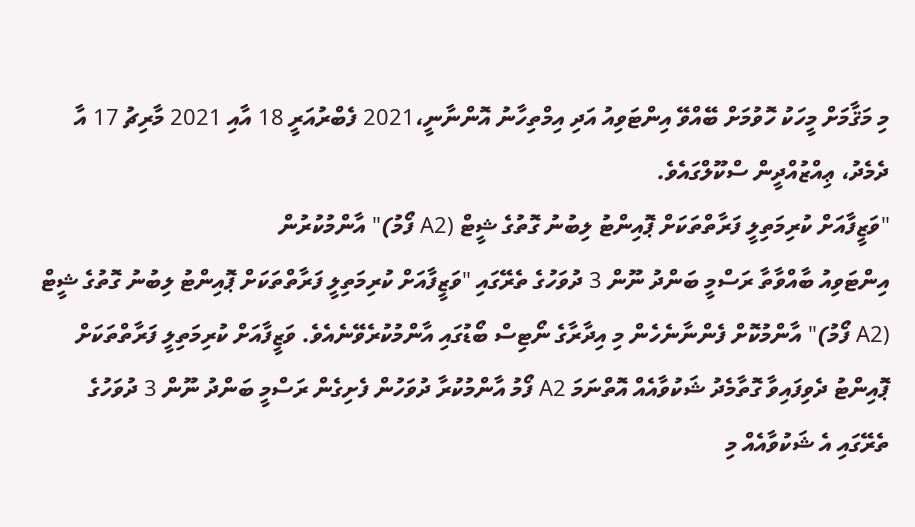މި މަޤާމަށް މީހަކު ހޮވުމަށް ބޭއްވޭ އިންޓަވިއު އަދި އިމްތިހާނު އޮންނާނީ،2021 ފެބްރުއަރީ 18 އާއި 2021 މާރިޗު 17 އާ ދެމެދު، ޢިއްޒުއްދީން ސްކޫލްގައެވެ.
"ވަޒީފާއަށް ކުރިމަތިލީ ފަރާތްތަކަށް ޕޮއިންޓު ލިބުނު ގޮތުގެ ޝީޓް (A2 ފޯމު)" އާންމުކުރުން
އިންޓަވިއު ބާއްވާތާ ރަސްމީ ބަންދު ނޫން 3 ދުވަހުގެ ތެރޭގައި "ވަޒީފާއަށް ކުރިމަތިލީ ފަރާތްތަކަށް ޕޮއިންޓު ލިބުނު ގޮތުގެ ޝީޓް (A2 ފޯމު)" އާންމުކޮށް ފެންނާނެހެން މި އިދާރާގެ ނޯޓިސް ބޯޑުގައި އާންމުކުރެވޭނެއެވެ. ވަޒީފާއަށް ކުރިމަތިލީ ފަރާތްތަކަށް ޕޮއިންޓު ދެވިފައިވާ ގޮތާމެދު ޝަކުވާއެއް އޮތްނަމަ A2 ފޯމު އާންމުކުރާ ދުވަހުން ފެށިގެން ރަސްމީ ބަންދު ނޫން 3 ދުވަހުގެ ތެރޭގައި އެ ޝަކުވާއެއް މި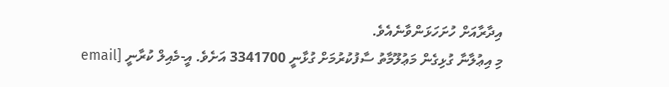އިދާރާއަށް ހުށަހަޅަންވާނެއެވެ.
މި އިޢުލާނާ ގުޅިގެން މަޢުލޫމާތު ސާފުކުރުމަށް ގުޅާނީ 3341700 އަށެވެ. އީ-މެއިލް ކުރާނީ [email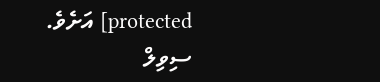protected] އަށެވެ.
ސިވިލް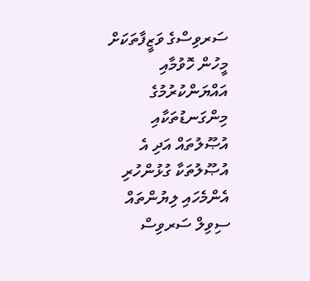ސަރވިސްގެ ވަޒީފާތަކަށް މީހުން ހޮވުމާއި އައްޔަންކުރުމުގެ މިންގަނޑުތަކާއި އުޞޫލުތައް އަދި އެ އުޞޫލުތަކާ ގުޅުންހުރި އެންމެހައި ލިޔުންތައް ސިވިލް ސަރވިސް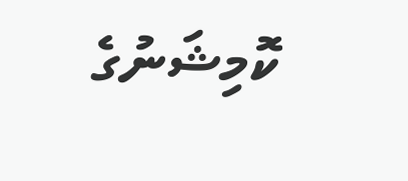ކޮމިޝަނުގެ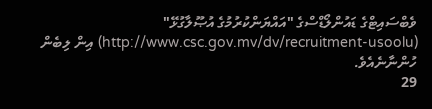ވެބްސައިޓްގެ ޑައުންލޯޑްސްގެ "އައްޔަންކުރުމުގެ އުޞޫލާގުޅޭ" (http://www.csc.gov.mv/dv/recruitment-usoolu) އިން ލިބެން ހުންނާނެއެވެ.
29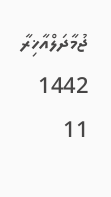ޖުމާދަލްއާޚިރާ 1442
11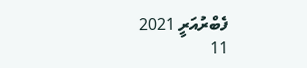ފެބްރުއަރީ 2021
11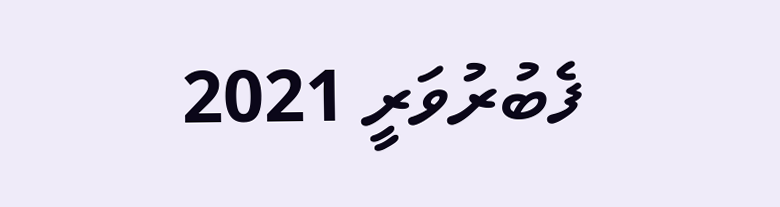ފެބުރުވަރީ 2021